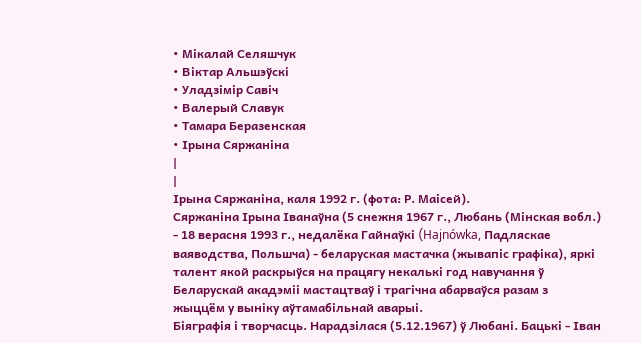• Мікалай Селяшчук
• Віктар Альшэўскі
• Уладзімір Савіч
• Валерый Славук
• Тамара Беразенская
• Ірына Сяржаніна
|
|
Ірына Сяржаніна, каля 1992 г. (фота: Р. Маісей).
Сяржаніна Ірына Іванаўна (5 снежня 1967 г., Любань (Мінская вобл.) - 18 верасня 1993 г., недалёка Гайнаўкі (Hajnówka, Падляскае ваяводства, Польшча) - беларуская мастачка (жывапіс графіка), яркі талент якой раскрыўся на працягу некалькі год навучання ў Беларускай акадэміі мастацтваў і трагічна абарваўся разам з жыццём у выніку аўтамабільнай аварыі.
Біяграфія і творчасць. Нарадзілася (5.12.1967) ў Любані. Бацькі - Іван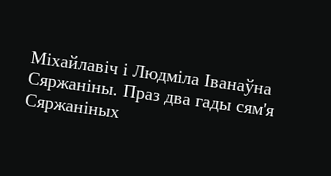Міхайлавіч і Людміла Іванаўна Сяржаніны. Праз два гады сям'я Сяржаніных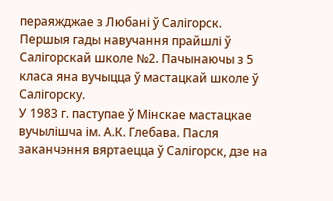пераяжджае з Любані ў Салігорск. Першыя гады навучання прайшлі ў Салігорскай школе №2. Пачынаючы з 5 класа яна вучыцца ў мастацкай школе ў Салігорску.
У 1983 г. паступае ў Мінскае мастацкае вучылішча ім. А.К. Глебава. Пасля заканчэння вяртаецца ў Салігорск, дзе на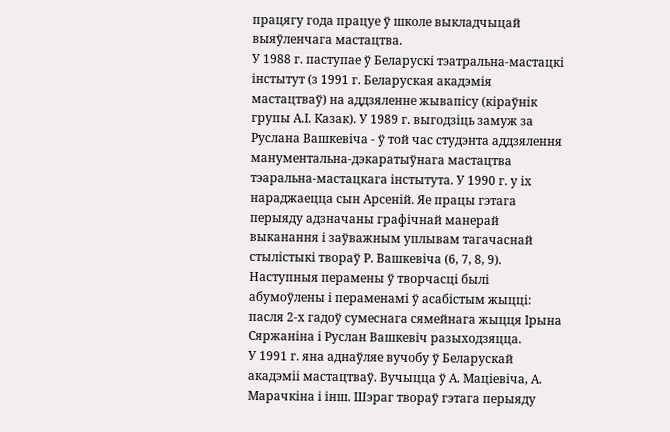працягу года працуе ў школе выкладчыцай выяўленчага мастацтва.
У 1988 г. паступае ў Беларускі тэатральна-мастацкі інстытут (з 1991 г. Беларуская акадэмія мастацтваў) на аддзяленне жывапісу (кіраўнік групы А.І. Казак). У 1989 г. выгодзіць замуж за Руслана Вашкевіча - ў той час студэнта аддзялення манументальна-дэкаратыўнага мастацтва тэаральна-мастацкага інстытута. У 1990 г. у іх нараджаецца сын Арсеній. Яе працы гэтага перыяду адзначаны графічнай манерай выканання і заўважным уплывам тагачаснай стылістыкі твораў Р. Вашкевіча (6, 7, 8, 9). Наступныя перамены ў творчасці былі абумоўлены і пераменамі ў асабістым жыцці: пасля 2-х гадоў сумеснага сямейнага жыцця Ірына Сяржаніна і Руслан Вашкевіч разыходзяцца.
У 1991 г. яна аднаўляе вучобу ў Беларускай акадэміі мастацтваў. Вучыцца ў А. Маціевіча, А. Марачкіна і інш. Шэраг твораў гэтага перыяду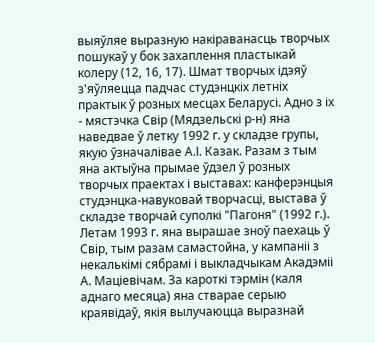выяўляе выразную накіраванасць творчых пошукаў у бок захаплення пластыкай колеру (12, 16, 17). Шмат творчых ідэяў з'яўляецца падчас студэнцкіх летніх практык ў розных месцах Беларусі. Адно з іх - мястэчка Свір (Мядзельскі р-н) яна наведвае ў летку 1992 г. у складзе групы, якую ўзначалівае А.І. Казак. Разам з тым яна актыўна прымае ўдзел ў розных творчых праектах і выставах: канферэнцыя студэнцка-навуковай творчасці, выстава ў складзе творчай суполкі "Пагоня" (1992 г.).
Летам 1993 г. яна вырашае зноў паехаць ў Свір, тым разам самастойна, у кампаніі з некалькімі сябрамі і выкладчыкам Акадэміі А. Маціевічам. За кароткі тэрмін (каля аднаго месяца) яна стварае серыю краявідаў, якія вылучаюцца выразнай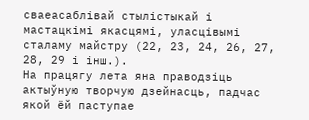сваеасаблівай стылістыкай і мастацкімі якасцямі, уласцівымі сталаму майстру (22, 23, 24, 26, 27, 28, 29 і інш.).
На працягу лета яна праводзіць актыўную творчую дзейнасць, падчас якой ёй паступае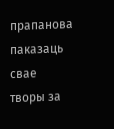прапанова паказаць свае творы за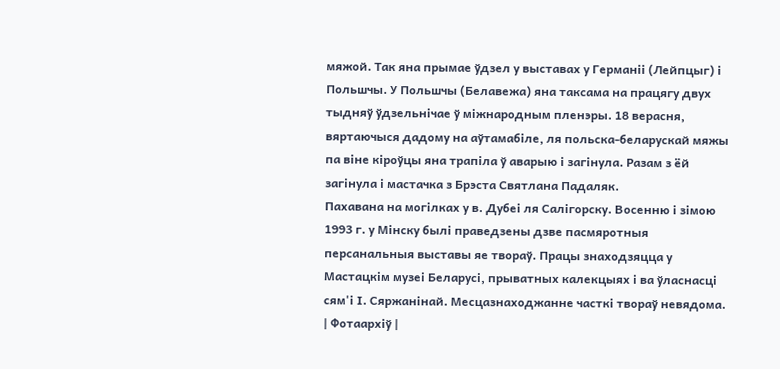мяжой. Так яна прымае ўдзел у выставах у Германіі (Лейпцыг) і Польшчы. У Польшчы (Белавежа) яна таксама на працягу двух тыдняў ўдзельнічае ў міжнародным пленэры. 18 верасня, вяртаючыся дадому на аўтамабіле, ля польска-беларускай мяжы па віне кіроўцы яна трапіла ў аварыю і загінула. Разам з ёй загінула і мастачка з Брэста Святлана Падаляк.
Пахавана на могілках у в. Дубеі ля Салігорску. Восенню і зімою 1993 г. у Мінску былі праведзены дзве пасмяротныя персанальныя выставы яе твораў. Працы знаходзяцца у Мастацкім музеі Беларусі, прыватных калекцыях і ва ўласнасці сям'і І. Сяржанінай. Месцазнаходжанне часткі твораў невядома.
| Фотаархіў |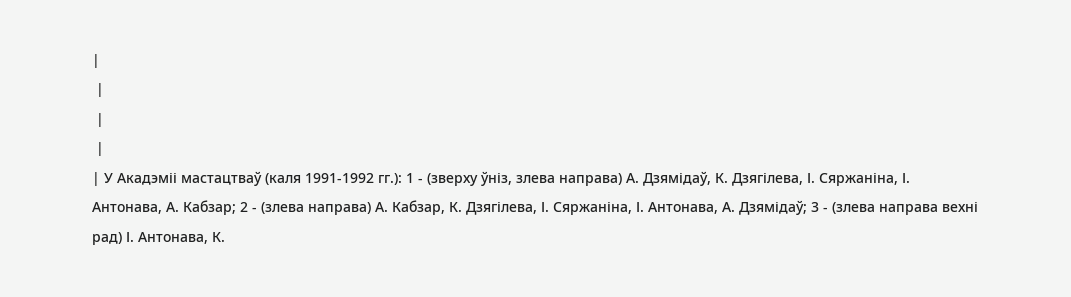|
 |
 |
 |
| У Акадэміі мастацтваў (каля 1991-1992 гг.): 1 - (зверху ўніз, злева направа) А. Дзямідаў, К. Дзягілева, І. Сяржаніна, І. Антонава, А. Кабзар; 2 - (злева направа) А. Кабзар, К. Дзягілева, І. Сяржаніна, І. Антонава, А. Дзямідаў; 3 - (злева направа вехні рад) І. Антонава, К.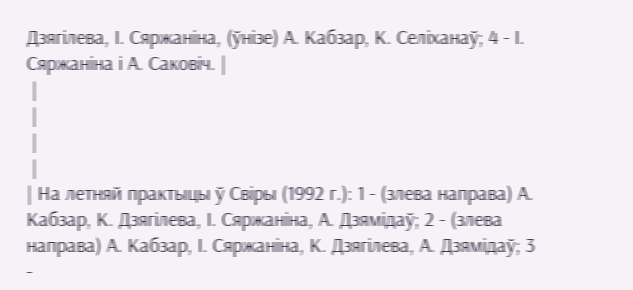Дзягілева, І. Сяржаніна, (ўнізе) А. Кабзар, К. Селіханаў; 4 - І. Сяржаніна і А. Саковіч. |
 |
 |
 |
 |
| На летняй практыцы ў Свіры (1992 г.): 1 - (злева направа) А. Кабзар, К. Дзягілева, І. Сяржаніна, А. Дзямідаў; 2 - (злева направа) А. Кабзар, І. Сяржаніна, К. Дзягілева, А. Дзямідаў; 3 -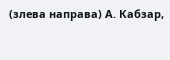(злева направа) А. Кабзар,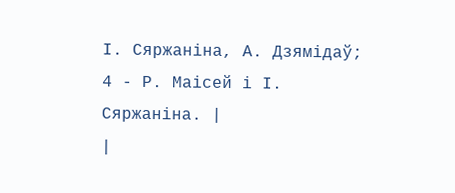І. Сяржаніна, А. Дзямідаў; 4 - Р. Маісей і І. Сяржаніна. |
|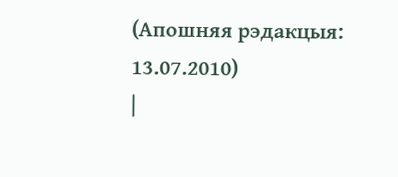(Апошняя рэдакцыя: 13.07.2010)
|